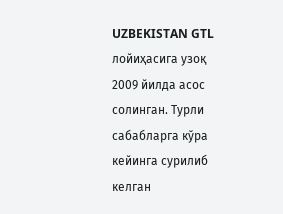UZBEKISTAN GTL лойиҳасига узоқ 2009 йилда асос солинган. Турли сабабларга кўра кейинга сурилиб келган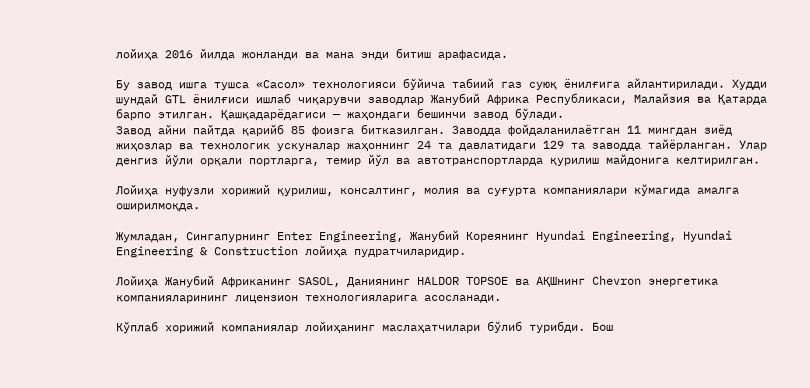лойиҳа 2016 йилда жонланди ва мана энди битиш арафасида.

Бу завод ишга тушса «Сасол» технологияси бўйича табиий газ суюқ ёнилғига айлантирилади. Худди шундай GTL ёнилғиси ишлаб чиқарувчи заводлар Жанубий Африка Республикаси, Малайзия ва Қатарда барпо этилган. Қашқадарёдагиси — жаҳондаги бешинчи завод бўлади.
Завод айни пайтда қарийб 85 фоизга битказилган. Заводда фойдаланилаётган 11 мингдан зиёд жиҳозлар ва технологик ускуналар жаҳоннинг 24 та давлатидаги 129 та заводда тайёрланган. Улар денгиз йўли орқали портларга, темир йўл ва автотранспортларда қурилиш майдонига келтирилган.

Лойиҳа нуфузли хорижий қурилиш, консалтинг, молия ва суғурта компаниялари кўмагида амалга оширилмоқда.

Жумладан, Сингапурнинг Enter Engineering, Жанубий Кореянинг Hyundai Engineering, Hyundai Engineering & Construction лойиҳа пудратчиларидир.

Лойиҳа Жанубий Африканинг SASOL, Даниянинг HALDOR TOPSOE ва АҚШнинг Chevron энергетика компанияларининг лицензион технологияларига асосланади.

Кўплаб хорижий компаниялар лойиҳанинг маслаҳатчилари бўлиб турибди. Бош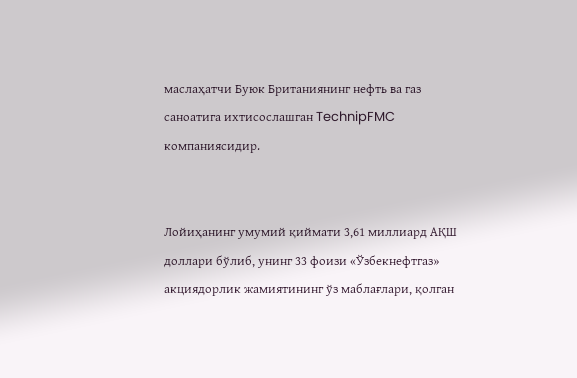маслаҳатчи Буюк Британиянинг нефть ва газ саноатига ихтисослашган TechnipFMC компаниясидир.


Лойиҳанинг умумий қиймати 3,61 миллиард АҚШ доллари бўлиб, унинг 33 фоизи «Ўзбекнефтгаз» акциядорлик жамиятининг ўз маблағлари, қолган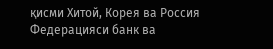қисми Хитой, Корея ва Россия Федерацияси банк ва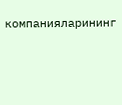компанияларининг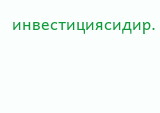инвестициясидир.